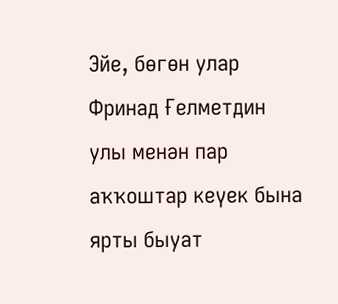Эйе, бөгөн улар Фринад Ғелметдин улы менән пар аҡҡоштар кеүек бына ярты быуат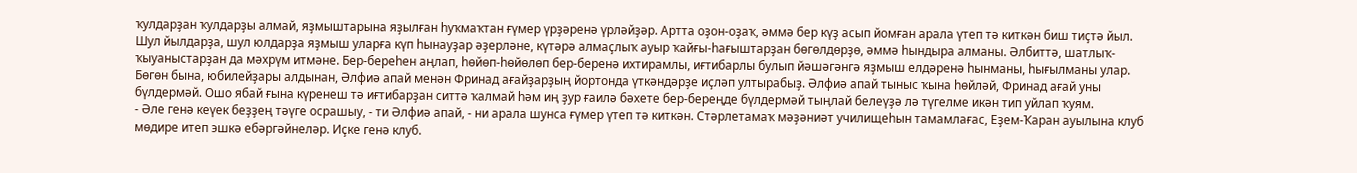ҡулдарҙан ҡулдарҙы алмай, яҙмыштарына яҙылған һуҡмаҡтан ғүмер үрҙәренә үрләйҙәр. Артта оҙон-оҙаҡ, әммә бер күҙ асып йомған арала үтеп тә киткән биш тиҫтә йыл. Шул йылдарҙа, шул юлдарҙа яҙмыш уларға күп һынауҙар әҙерләне, күтәрә алмаҫлыҡ ауыр ҡайғы-һағыштарҙан бөгөлдөрҙө, әммә һындыра алманы. Әлбиттә, шатлыҡ-ҡыуаныстарҙан да мәхрүм итмәне. Бер-береһен аңлап, һөйөп-һөйөлөп бер-беренә ихтирамлы, иғтибарлы булып йәшәгәнгә яҙмыш елдәренә һынманы, һығылманы улар. Бөгөн бына, юбилейҙары алдынан, Әлфиә апай менән Фринад ағайҙарҙың йортонда үткәндәрҙе иҫләп ултырабыҙ. Әлфиә апай тыныс ҡына һөйләй, Фринад ағай уны бүлдермәй. Ошо ябай ғына күренеш тә иғтибарҙан ситтә ҡалмай һәм иң ҙур ғаилә бәхете бер-береңде бүлдермәй тыңлай белеүҙә лә түгелме икән тип уйлап ҡуям.
- Әле генә кеүек беҙҙең тәүге осрашыу, - ти Әлфиә апай, - ни арала шунса ғүмер үтеп тә киткән. Стәрлетамаҡ мәҙәниәт училищеһын тамамлағас, Еҙем-Ҡаран ауылына клуб мөдире итеп эшкә ебәргәйнеләр. Иҫке генә клуб.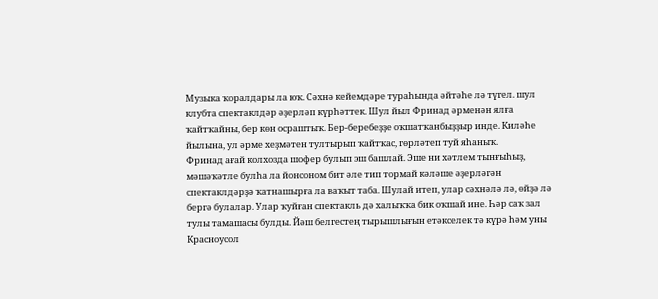Музыка ҡоралдары ла юҡ. Сәхнә кейемдәре тураһында әйтәһе лә түгел. шул клубта спектаклдәр әҙерләп күрһәттек. Шул йыл Фринад әрменән ялға ҡайтҡайны, бер көн осраштыҡ. Бер-беребеҙҙе оҡшатҡанбыҙҙыр инде. Киләһе йылына, ул әрме хеҙмәтен тултырып ҡайтҡас, гөрләтеп туй яһаныҡ.
Фринад ағай колхозда шофер булып эш башлай. Эше ни хәтлем тынғыһыҙ, мәшәҡәтле булһа ла йонсоном бит әле тип тормай кәләше әҙерләгән спектаклдәрҙә ҡатнашырға ла ваҡыт таба. Шулай итеп, улар сәхнәлә лә, өйҙә лә бергә булалар. Улар ҡуйған спектакль дә халыҡҡа бик оҡшай ине. Һәр саҡ зал тулы тамашасы булды. Йәш белгестең тырышлығын етәкселек тә күрә һәм уны Красноусол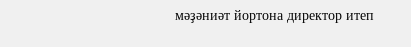мәҙәниәт йортона директор итеп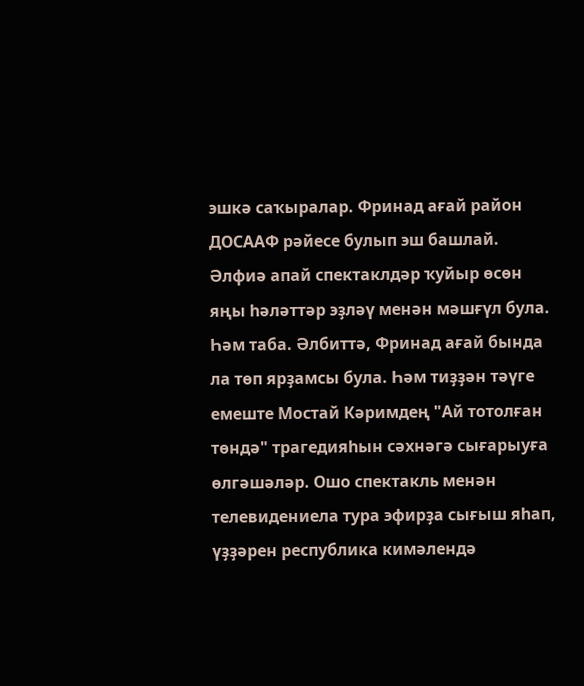эшкә саҡыралар. Фринад ағай район ДОСААФ рәйесе булып эш башлай. Әлфиә апай спектаклдәр ҡуйыр өсөн яңы һәләттәр эҙләү менән мәшғүл була. Һәм таба. Әлбиттә, Фринад ағай бында ла төп ярҙамсы була. Һәм тиҙҙән тәүге емеште Мостай Кәримдең "Ай тотолған төндә" трагедияһын сәхнәгә сығарыуға өлгәшәләр. Ошо спектакль менән телевидениела тура эфирҙа сығыш яһап, үҙҙәрен республика кимәлендә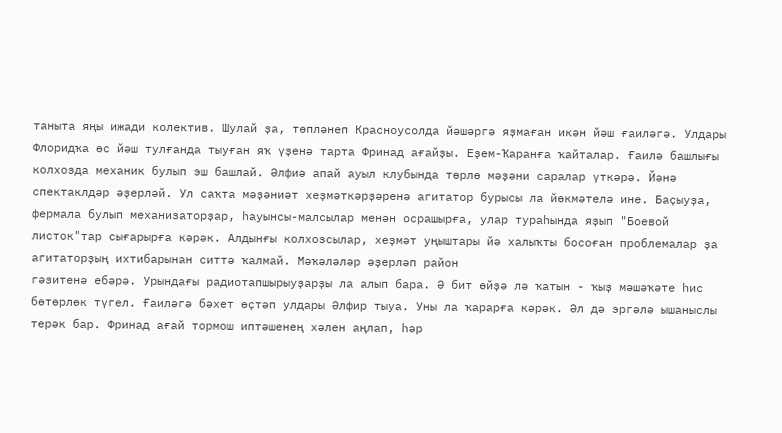таныта яңы ижади колектив. Шулай ҙа, төпләнеп Красноусолда йәшәргә яҙмаған икән йәш ғаиләгә. Улдары Флоридҡа өс йәш тулғанда тыуған яҡ үҙенә тарта Фринад ағайҙы. Еҙем-Ҡаранға ҡайталар. Ғаилә башлығы колхозда механик булып эш башлай. Әлфиә апай ауыл клубында төрлө мәҙәни саралар үткәрә. Йәнә спектаклдәр әҙерләй. Ул саҡта мәҙәниәт хеҙмәткәрҙәренә агитатор бурысы ла йөкмәтелә ине. Баҫыуҙа, фермала булып механизаторҙар, һауынсы-малсылар менән осрашырға, улар тураһында яҙып "Боевой листок"тар сығарырға кәрәк. Алдынғы колхозсылар, хеҙмәт уңыштары йә халыҡты босоған проблемалар ҙа агитаторҙың ихтибарынан ситтә ҡалмай. Мәҡәләләр әҙерләп район
гәзитенә ебәрә. Урындағы радиотапшырыуҙарҙы ла алып бара. Ә бит өйҙә лә ҡатын - ҡыҙ мәшәҡәте һис бөтөрлөк түгел. Ғаиләгә бәхет өҫтәп улдары Әлфир тыуа. Уны ла ҡарарға кәрәк. Әл дә эргәлә ышаныслы терәк бар. Фринад ағай тормош иптәшенең хәлен аңлап, һәр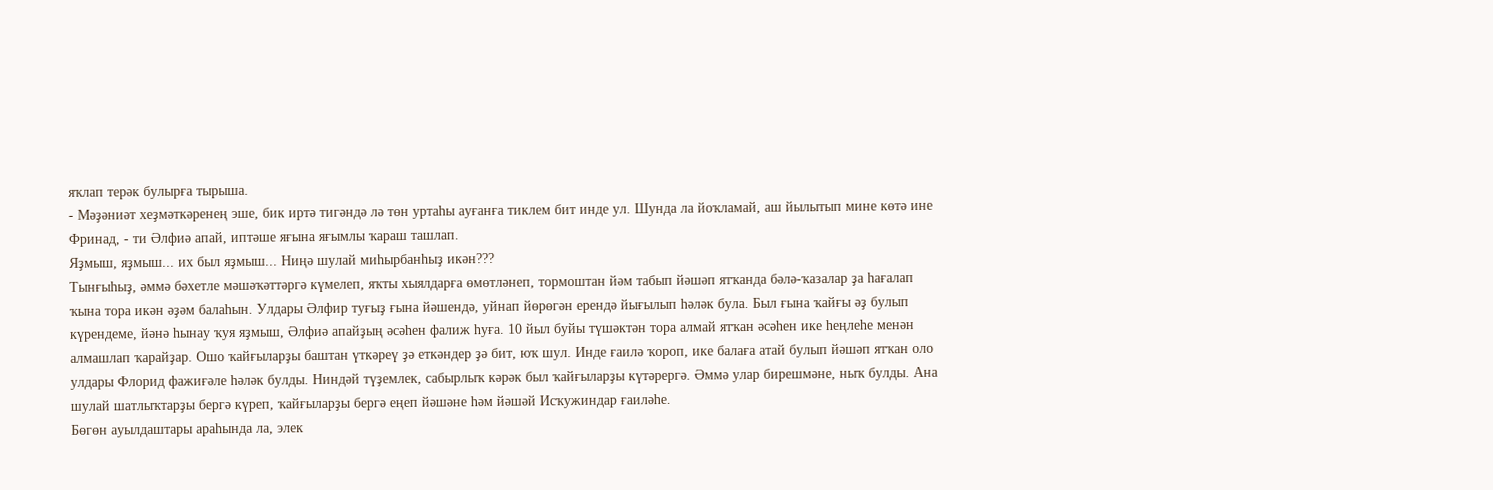яҡлап терәк булырға тырыша.
- Мәҙәниәт хеҙмәткәренең эше, бик иртә тигәндә лә төн уртаһы ауғанға тиклем бит инде ул. Шунда ла йоҡламай, аш йылытып мине көтә ине Фринад, - ти Әлфиә апай, иптәше яғына яғымлы ҡараш ташлап.
Яҙмыш, яҙмыш... их был яҙмыш... Ниңә шулай миһырбанһыҙ икән???
Тынғыһыҙ, әммә бәхетле мәшәҡәттәргә күмелеп, яҡты хыялдарға өмөтләнеп, тормоштан йәм табып йәшәп ятҡанда бәлә-ҡазалар ҙа һағалап ҡына тора икән әҙәм балаһын. Улдары Әлфир туғыҙ ғына йәшендә, уйнап йөрөгән ерендә йығылып һәләк була. Был ғына ҡайғы әҙ булып күрендеме, йәнә һынау ҡуя яҙмыш, Әлфиә апайҙың әсәһен фалиж һуға. 10 йыл буйы түшәктән тора алмай ятҡан әсәһен ике һеңлеһе менән алмашлап ҡарайҙар. Ошо ҡайғыларҙы баштан үткәреү ҙә еткәндер ҙә бит, юҡ шул. Инде ғаилә ҡороп, ике балаға атай булып йәшәп ятҡан оло улдары Флорид фажиғәле һәләк булды. Ниндәй түҙемлек, сабырлыҡ кәрәк был ҡайғыларҙы күтәрергә. Әммә улар бирешмәне, ныҡ булды. Ана шулай шатлыҡтарҙы бергә күреп, ҡайғыларҙы бергә еңеп йәшәне һәм йәшәй Исҡужиндар ғаиләһе.
Бөгөн ауылдаштары араһында ла, элек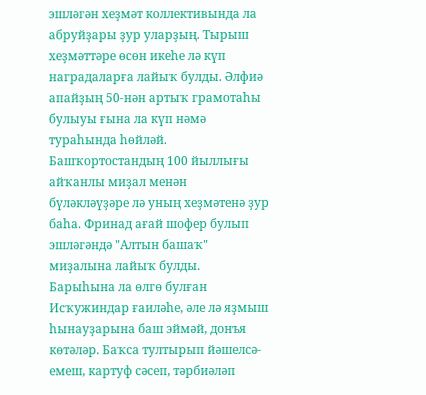эшләгән хеҙмәт коллективында ла абруйҙары ҙур уларҙың. Тырыш хеҙмәттәре өсөн икеһе лә күп наградаларға лайыҡ булды. Әлфиә апайҙың 50-нән артыҡ грамотаһы булыуы ғына ла күп нәмә тураһында һөйләй. Башҡортостандың 100 йыллығы айҡанлы миҙал менән бүләкләүҙәре лә уның хеҙмәтенә ҙур баһа. Фринад ағай шофер булып эшләгәндә "Алтын башаҡ" миҙалына лайыҡ булды.
Барыһына ла өлгө булған Исҡужиндар ғаиләһе, әле лә яҙмыш һынауҙарына баш эймәй, донъя көтәләр. Баҡса тултырып йәшелсә-емеш, картуф сәсеп, тәрбиәләп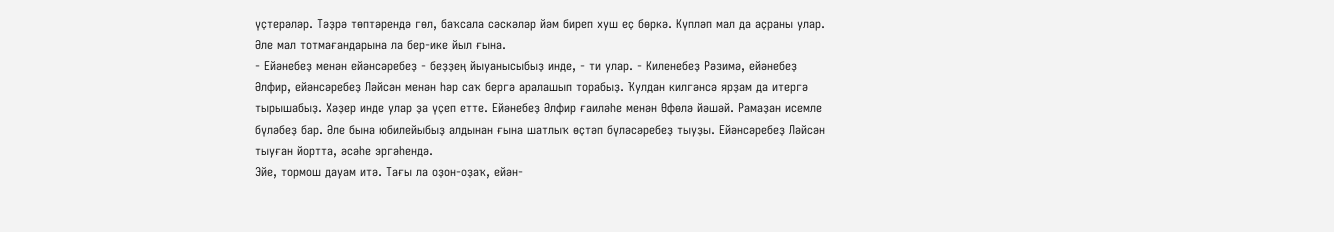үҫтерәләр. Тәҙрә төптәрендә гөл, баҡсала сәскәләр йәм биреп хуш еҫ бөркә. Күпләп мал да аҫраны улар. Әле мал тотмағандарына ла бер-ике йыл ғына.
- Ейәнебеҙ менән ейәнсәребеҙ - беҙҙең йыуанысыбыҙ инде, - ти улар. - Киленебеҙ Рәзимә, ейәнебеҙ Әлфир, ейәнсәребеҙ Ләйсән менән һәр саҡ бергә аралашып торабыҙ. Ҡулдан килгәнсә ярҙам да итергә тырышабыҙ. Хәҙер инде улар ҙа үҫеп етте. Ейәнебеҙ Әлфир ғаиләһе менән Өфөлә йәшәй. Рамаҙан исемле бүләбеҙ бар. Әле бына юбилейыбыҙ алдынан ғына шатлыҡ өҫтәп бүләсәребеҙ тыуҙы. Ейәнсәребеҙ Ләйсән тыуған йортта, әсәһе эргәһендә.
Эйе, тормош дауам итә. Тағы ла оҙон-оҙаҡ, ейән-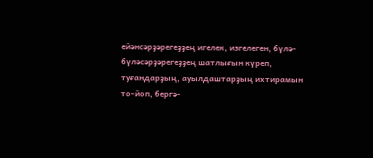ейәнсәрҙәрегеҙҙең игелек, изгелеген, бүлә-бүләсәрҙәрегеҙҙең шатлығын күреп, туғандарҙың, ауылдаштарҙың ихтирамын то-йоп, бергә-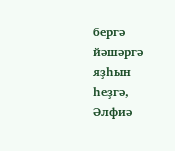бергә йәшәргә яҙһын һеҙгә, Әлфиә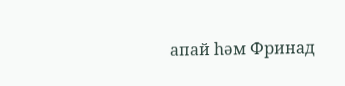апай һәм Фринад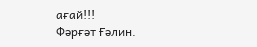ағай!!!
Фәрғәт Ғәлин.